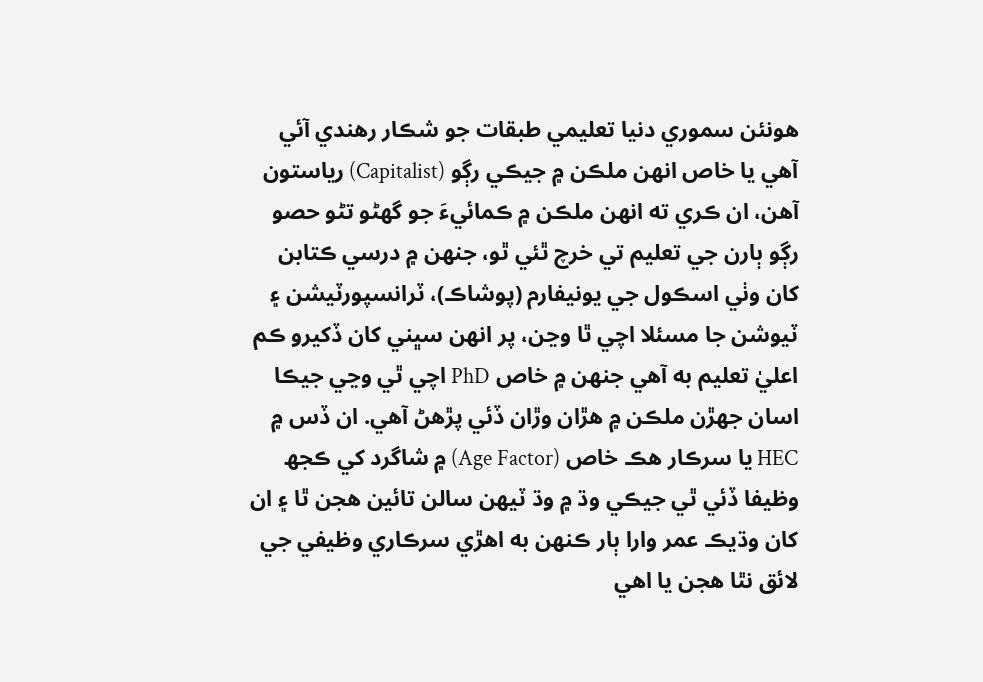هونئن سموري دنيا تعليمي طبقات جو شڪار رهندي آئي آهي يا خاص انهن ملڪن ۾ جيڪي رڳو (Capitalist) رياستون آهن، ان ڪري ته انهن ملڪن ۾ ڪمائيءَ جو گهڻو تڻو حصو رڳو ٻارن جي تعليم تي خرچ ٿئي ٿو، جنهن ۾ درسي ڪتابن کان وٺي اسڪول جي يونيفارم (پوشاڪ)، ٽرانسپورٽيشن ۽ ٽيوشن جا مسئلا اچي ٿا وڃن، پر انهن سڀني کان ڏکيرو ڪم اعليٰ تعليم به آهي جنهن ۾ خاص PhD اچي ٿي وڃي جيڪا اسان جهڙن ملڪن ۾ هڙان وڙان ڏئي پڙهڻ آهي. ان ڏس ۾ HEC يا سرڪار هڪ خاص (Age Factor) ۾ شاگرد کي ڪجھ وظيفا ڏئي ٿي جيڪي وڌ ۾ وڌ ٽيھن سالن تائين هجن ٿا ۽ ان کان وڌيڪ عمر وارا ٻار ڪنهن به اهڙي سرڪاري وظيفي جي لائق نٿا هجن يا اهي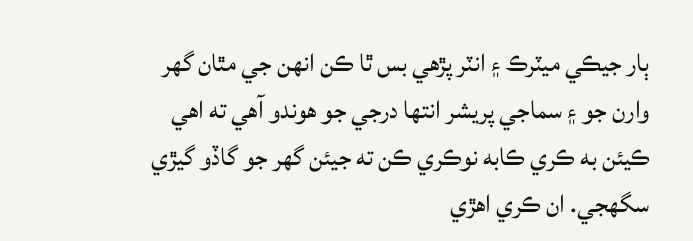ٻار جيڪي ميٽرڪ ۽ انٽر پڙهي بس ٿا ڪن انهن جي مٿان گهر وارن جو ۽ سماجي پريشر انتها درجي جو هوندو آهي ته اهي ڪيئن به ڪري ڪابه نوڪري ڪن ته جيئن گهر جو گاڏو گيڙي سگهجي. ان ڪري اهڙي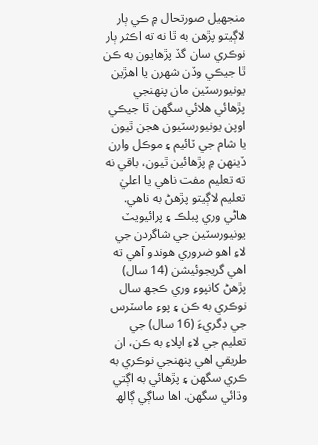منجهيل صورتحال ۾ ڪي ٻار لاڳيتو پڙهن به ٿا نه ته اڪثر ٻار نوڪري سان گڏ پڙهايون به ڪن ٿا جيڪي وڏن شهرن يا اهڙين يونيورسٽين مان پنهنجي پڙهائي هلائي سگهن ٿا جيڪي اوپن يونيورسٽيون هجن ٿيون يا شام جي ٽائيم ۽ موڪل وارن ڏينهن ۾ پڙهائين ٿيون، باقي نه ته تعليم مفت ناهي يا اعليٰ تعليم لاڳيتو پڙهڻ به ناهي.
هاڻي وري پبلڪ ۽ پرائيويٽ يونيورسٽين جي شاگردن جي لاءِ اهو ضروري هوندو آهي ته اهي گريجوئيشن (14 سال) پڙهڻ کانپوءِ وري ڪجھ سال نوڪري به ڪن ۽ پوءِ ماسٽرس جي ڊگريءَ (16 سال) جي تعليم جي لاءِ اپلاءِ به ڪن، ان طريقي اهي پنهنجي نوڪري به ڪري سگهن ۽ پڙهائي به اڳتي وڌائي سگهن. اها ساڳي ڳالھ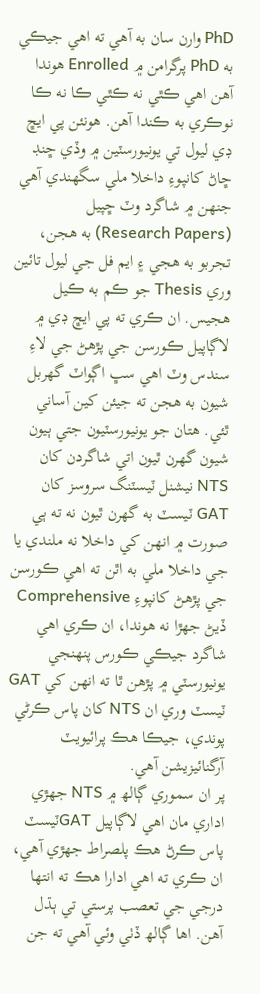PhD وارن سان به آهي ته اهي جيڪي به PhD پرگرامن ۾ Enrolled هوندا آهن اهي ڪٿي نه ڪٿي ڪا نه ڪا نوڪري به ڪندا آهن. هونئن پي ايڇ ڊي ليول تي يونيورسٽين ۾ وڏي ڇنڊ ڇاڻ کانپوءِ داخلا ملي سگهندي آهي جنهن ۾ شاگرد وٽ ڇپيل (Research Papers) به هجن، تجربو به هجي ۽ ايم فل جي ليول تائين وري Thesis جو ڪم به ڪيل هجيس. ان ڪري ته پي ايڇ ڊي ۾ لاڳاپيل ڪورسن جي پڙهڻ جي لاءِ سندس وٽ اهي سڀ اڳواٽ گهربل شيون به هجن ته جيئن کين آساني ٿئي. هتان جو يونيورسٽيون جتي ٻيون شيون گهرن ٿيون اتي شاگردن کان NTS نيشنل ٽيسٽنگ سروسز کان GAT ٽيسٽ به گهرن ٿيون نه ته ٻي صورت ۾ انهن کي داخلا نه ملندي يا جي داخلا ملي به اٿن ته اهي ڪورسن جي پڙهڻ کانپوءِ Comprehensive ڏيڻ جهڙا نه هوندا، ان ڪري اهي شاگرد جيڪي ڪورس پنهنجي يونيورسٽي ۾ پڙهن ٿا ته انهن کي GAT ٽيسٽ وري ان NTS کان پاس ڪرڻي پوندي، جيڪا هڪ پرائيويٽ آرگنائيزيشن آهي.
پر ان سموري ڳالھ ۾ NTS جهڙي اداري مان اهي لاڳاپيل GATٽيسٽ پاس ڪرڻ هڪ پلصراط جهڙي آهي، ان ڪري ته اهي ادارا هڪ ته انتها درجي جي تعصب پرستي تي ٻڌل آهن. اها ڳالھ ڏٺي وئي آهي ته جن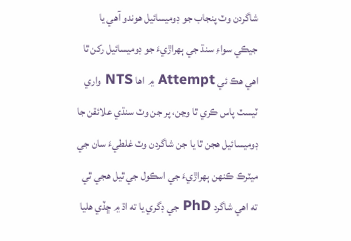شاگردن وٽ پنجاب جو ڊوميسائيل هوندو آهي يا جيڪي سواءِ سنڌ جي ٻهراڙيءَ جو ڊوميسائيل رکن ٿا اهي هڪ ئي Attempt ۾ اها NTS واري ٽيسٽ پاس ڪري ٿا وڃن، پر جن وٽ سنڌي علائقن جا ڊوميسائيل هجن ٿا يا جن شاگردن وٽ غلطيءَ سان جي ميٽرڪ ڪنهن ٻهراڙيءَ جي اسڪول جي ٿيل هجي ٿي ته اهي شاگرد PhD جي ڊگري يا ته اڌ ۾ ڇڏي هليا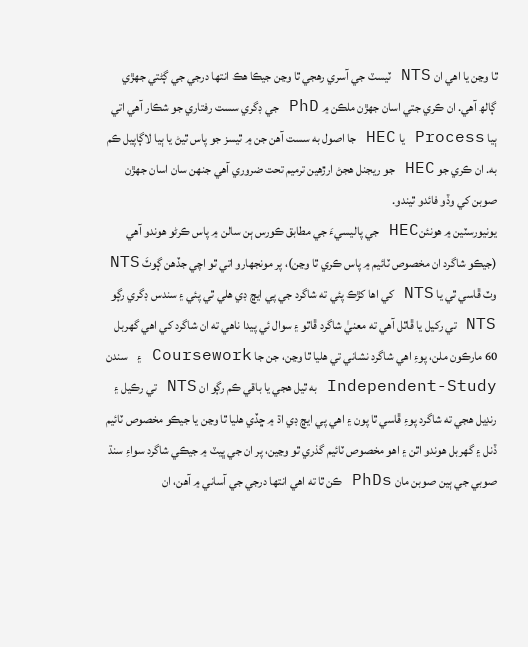ٿا وڃن يا اهي ان NTS ٽيسٽ جي آسري رهجي ٿا وڃن جيڪا هڪ انتها درجي جي ڳڻتي جهڙي ڳالھ آهي. ان ڪري جتي اسان جهڙن ملڪن ۾ PhD جي ڊگري سست رفتاري جو شڪار آهي اتي ٻيا Process يا HEC جا اصول به سست آهن جن ۾ ٿيسز جو پاس ٿيڻ يا ٻيا لاڳاپيل ڪم به. ان ڪري جو HEC جو ريجنل هجڻ ارڙهين ترميم تحت ضروري آهي جنهن سان اسان جهڙن صوبن کي وڏو فائدو ٿيندو.
يونيورسٽين ۾ هونئنHEC جي پاليسيءَ جي مطابق ڪورس ٻن سالن ۾ پاس ڪرڻو هوندو آهي (جيڪو شاگرد ان مخصوص ٽائيم ۾ پاس ڪري ٿا وڃن)، پر مونجهارو اتي ٿو اچي جڏهن ڳوٽَ NTS وٽ ڦاسي ٿي يا NTS کي اها کڙڪ پئي ته شاگرد جي پي ايڇ ڊي هلي ٿي پئي ۽ سندس ڊگري رڳو NTS تي رکيل يا ڦاٿل آهي ته معنيٰ شاگرد ڦاٿو ۽ سوال ئي پيدا ناهي ته ان شاگرد کي اهي گهربل 60 مارڪون ملن، پوءِ اهي شاگرد نشاني تي هليا ٿا وڃن، جن جا Coursework ۽ سندن Independent-Study به ٿيل هجي يا باقي ڪم رڳو ان NTS تي رڪيل ۽ رنڊيل هجي ته شاگرد پوءِ ڦاسي ٿا پون ۽ اهي پي ايڇ ڊي اڌ ۾ ڇڏي هليا ٿا وڃن يا جيڪو مخصوص ٽائيم ڏنل ۽ گهربل هوندو اٿن ۽ اهو مخصوص ٽائيم گذري ٿو وڃين، پر ان جي ڀيٽ ۾ جيڪي شاگرد سواءِ سنڌ صوبي جي ٻين صوبن مان PhDs ڪن ٿا ته اهي انتها درجي جي آساني ۾ آهن، ان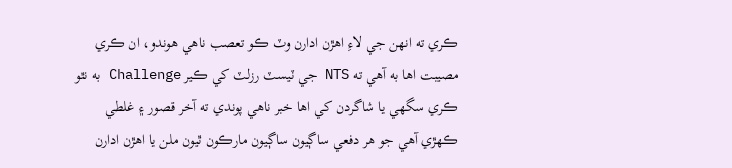ڪري ته انهن جي لاءِ اهڙن ادارن وٽ ڪو تعصب ناهي هوندو، ان ڪري مصيبت اها به آهي ته NTS جي ٽيسٽ رزلٽ کي ڪير Challenge به نٿو ڪري سگهي يا شاگردن کي اها خبر ناهي پوندي ته آخر قصور ۽ غلطي ڪهڙي آهي جو هر دفعي ساڳيون ساڳيون مارڪون ٿيون ملن يا اهڙن ادارن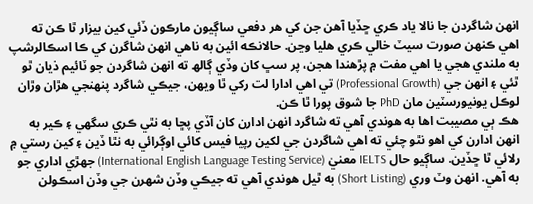انهن شاگردن جا نالا ياد ڪري ڇڏيا آهن جن کي هر دفعي ساڳيون مارڪون ڏئي کين بيزار ٿا ڪن ته اهي ڪنهن صورت سيٽ خالي ڪري هليا وڃن. حالانڪه ائين به ناهي انهن شاگرن کي ڪا اسڪالرشپ به ملندي هجي يا اهي مفت ۾ پڙهندا هجن، پر سڀ کان وڏي ڳالھ ته انهن شاگردن جو ٽائيم ذيان ٿو ٿئي ۽ انهن جي (Professional Growth) تي اهي ادارا لت رکي ٿا ويهن، جيڪي شاگرد پنهنجي هڙان وڙان لوڪل يونيورسٽين مان PhD جا شوق پورا ٿا ڪن.
هڪ ٻي مصيبت اها به هوندي آهي ته شاگرد انهن ادارن کان آڏي پڇا به نٿي ڪري سگهي ۽ ڪير به انهن ادارن کي اهو نٿو چئي ته اهي شاگردن جي لکين رپيا فيس کائي اوڳرائي به نٿا ڏين ۽ کين رستي ۾ رلائي ٿا ڇڏين. ساڳيو حال IELTS معنيٰ (International English Language Testing Service) جهڙي اداري جو به آهي. انهن وٽ وري (Short Listing) به ٿيل هوندي آهي ته جيڪي وڏن شهرن جي وڏن اسڪولن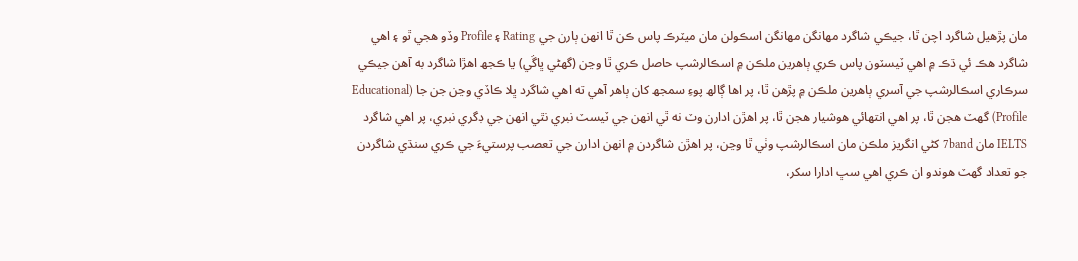مان پڙهيل شاگرد اچن ٿا، جيڪي شاگرد مهانگن مهانگن اسڪولن مان ميٽرڪ پاس ڪن ٿا انهن ٻارن جي Rating ۽ Profile وڏو هجي ٿو ۽ اهي شاگرد هڪ ئي ڌڪ ۾ اهي ٽيسٽون پاس ڪري ٻاهرين ملڪن ۾ اسڪالرشپ حاصل ڪري ٿا وڃن (گھڻي ڀاڱي) يا ڪجھ اهڙا شاگرد به آهن جيڪي سرڪاري اسڪالرشپ جي آسري ٻاهرين ملڪن ۾ پڙهن ٿا، پر اها ڳالھ پوءِ سمجھ کان ٻاهر آهي ته اهي شاگرد ڀلا ڪاڏي وڃن جن جا (Educational Profile) گهٽ هجن ٿا، پر اهي انتهائي هوشيار هجن ٿا، پر اهڙن ادارن وٽ نه ٿي انهن جي ٽيسٽ نبري نٿي انهن جي ڊگري نبري، پر اهي شاگرد IELTS مان 7band کڻي انگريز ملڪن مان اسڪالرشپ وٺي ٿا وڃن، پر اهڙن شاگردن ۾ انهن ادارن جي تعصب پرستيءَ جي ڪري سنڌي شاگردن جو تعداد گهٽ هوندو ان ڪري اهي سڀ ادارا سکر،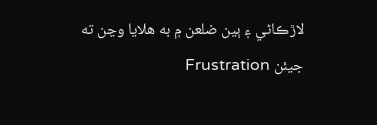لاڙڪاڻي ۽ ٻين ضلعن ۾ به هلايا وڃن ته جيئن Frustration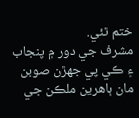ختم ٿئي.
مشرف جي دور ۾ پنجاب ۽ ڪي پي جهڙن صوبن مان ٻاهرين ملڪن جي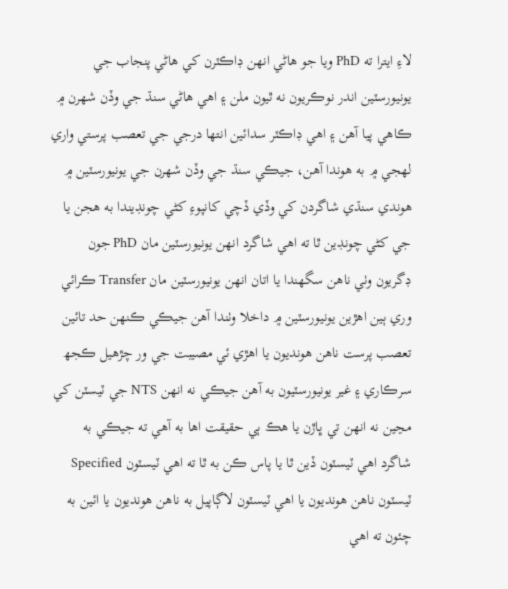لاءِ ايترا ته PhD ويا جو هاڻي انهن ڊاڪٽرن کي هاڻي پنجاب جي يونيورسٽين اندر نوڪريون نه ٿيون ملن ۽ اهي هاڻي سنڌ جي وڏن شهرن ۾ ڪاهي پيا آهن ۽ اهي ڊاڪٽر سدائين انتها درجي جي تعصب پرستي واري لهجي ۾ به هوندا آهن، جيڪي سنڌ جي وڏن شهرن جي يونيورسٽين ۾ هوندي سنڌي شاگردن کي وڏي ڏچي کانپوءِ کڻي چونڊيندا به هجن يا جي کڻي چونڊين ٿا ته اهي شاگرد انهن يونيورسٽين مان PhD جون ڊگريون وٺي ناهن سگهندا يا اتان انهن يونيورسٽين مان Transfer ڪرائي وري ٻين اهڙين يونيورسٽين ۾ داخلا وٺندا آهن جيڪي ڪنهن حد تائين تعصب پرست ناهن هونديون يا اهڙي ئي مصيبت جي ور چڙهيل ڪجھ سرڪاري ۽ غير يونيورسٽيون به آهن جيڪي نه انهن NTS جي ٽيسٽن کي مڃين نه انهن تي ڀاڙن يا هڪ ٻي حقيقت اها به آهي ته جيڪي به شاگرد اهي ٽيسٽون ڏين ٿا يا پاس ڪن به ٿا ته اهي ٽيسٽون Specified ٽيسٽون ناهن هونديون يا اهي ٽيسٽون لاڳاپيل به ناهن هونديون يا ائين به چئون ته اهي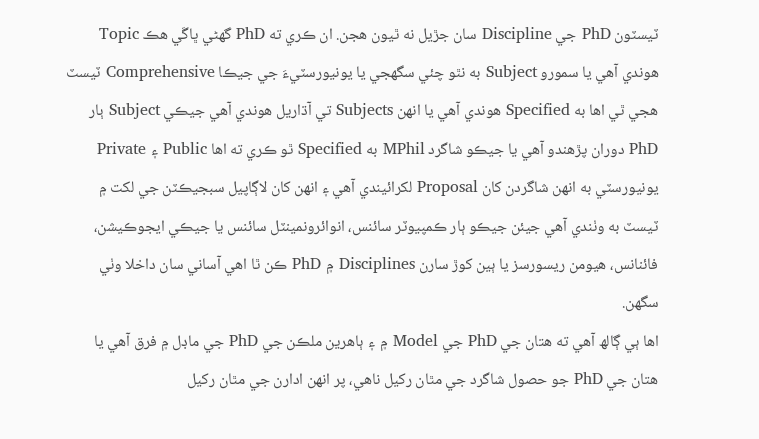ٽيسٽون PhD جي Discipline سان جڙيل نه ٿيون هجن. ان ڪري ته PhD گهڻي ڀاڱي هڪ Topic هوندي آهي يا سمورو Subject به نٿو چئي سگهجي يا يونيورسٽيءَ جي جيڪا Comprehensive ٽيسٽ هجي ٿي اها به Specified هوندي آهي يا انهن Subjects تي آڌاريل هوندي آهي جيڪي Subject ٻار PhD دوران پڙهندو آهي يا جيڪو شاگرد MPhil به Specified ٿو ڪري ته اها Public ۽ Private يونيورسٽي به انهن شاگردن کان Proposal لکرائيندي آهي ۽ انهن کان لاڳاپيل سبجيڪٽن جي لکت ۾ ٽيسٽ به وٺندي آهي جيئن جيڪو ٻار ڪمپيوٽر سائنس، انوائرونمينٽل سائنس يا جيڪي ايجوڪيشن، فائنانس، هيومن ريسورسز يا ٻين کوڙ سارن Disciplines ۾ PhD ڪن ٿا اهي آساني سان داخلا وٺي سگهن.
اها ٻي ڳالھ آهي ته هتان جي PhD جي Model ۾ ۽ ٻاهرين ملڪن جي PhD جي ماڊل ۾ فرق آهي يا هتان جي PhD جو حصول شاگرد جي مٿان رکيل ناهي، پر انهن ادارن جي مٿان رکيل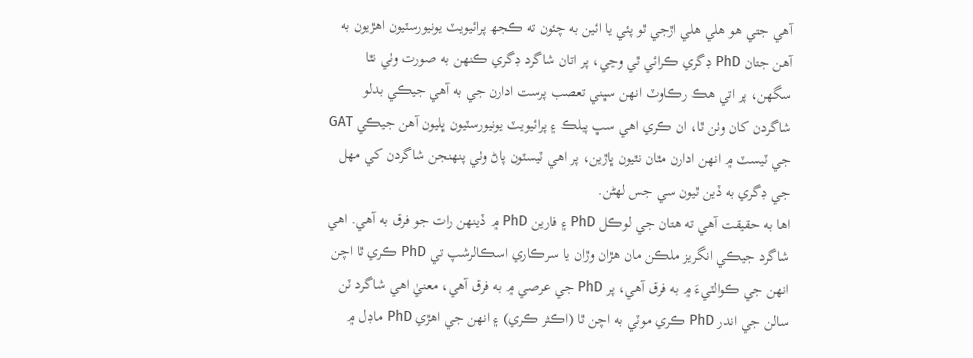آهي جتي هو هلي هلي اڙجي ٿو پئي يا ائين به چئون ته ڪجھ پرائيويٽ يونيورسٽيون اهڙيون به آهن جتان PhD ڊگري ڪرائي ٿي وڃي، پر اتان شاگرد ڊگري ڪنهن به صورت وٺي نٿا سگهن، پر اتي هڪ رڪاوٽ انهن سڀني تعصب پرست ادارن جي به آهي جيڪي بدلو شاگردن کان وٺن ٿا، ان ڪري اهي سڀ پبلڪ ۽ پرائيويٽ يونيورسٽيون ڀليون آهن جيڪي GAT جي ٽيسٽ ۾ انهن ادارن مٿان نٿيون ڀاڙين، پر اهي ٽيسٽون پاڻ وٺي پنهنجن شاگردن کي مهل جي ڊگري به ڏين ٿيون سي جس لهڻن.
اها به حقيقت آهي ته هتان جي لوڪل PhD ۽ فارين PhD ۾ ڏينهن رات جو فرق به آهي. اهي شاگرد جيڪي انگريز ملڪن مان هڙان وڙان يا سرڪاري اسڪالرشپ تي PhD ڪري ٿا اچن انهن جي ڪوالٽيءَ ۾ به فرق آهي، پر PhD جي عرصي ۾ به فرق آهي، معنيٰ اهي شاگرد ٽن سالن جي اندر PhD ڪري موٽي به اچن ٿا (اڪثر ڪري) ۽ انهن جي اهڙي PhD ماڊل ۾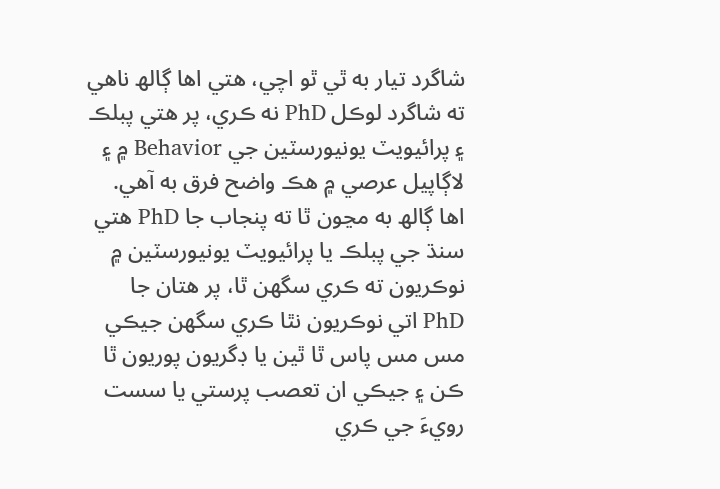شاگرد تيار به ٿي ٿو اچي، هتي اها ڳالھ ناهي ته شاگرد لوڪل PhD نه ڪري، پر هتي پبلڪ ۽ پرائيويٽ يونيورسٽين جي Behavior ۾ ۽ لاڳاپيل عرصي ۾ هڪ واضح فرق به آهي. اها ڳالھ به مڃون ٿا ته پنجاب جا PhD هتي سنڌ جي پبلڪ يا پرائيويٽ يونيورسٽين ۾ نوڪريون ته ڪري سگهن ٿا، پر هتان جا PhD اتي نوڪريون نٿا ڪري سگهن جيڪي مس مس پاس ٿا ٿين يا ڊگريون پوريون ٿا ڪن ۽ جيڪي ان تعصب پرستي يا سست رويءَ جي ڪري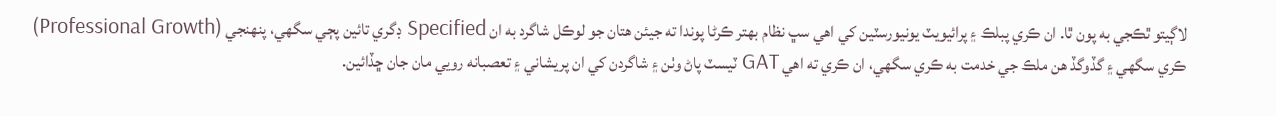لاڳيتو ٿڪجي به پون ٿا. ان ڪري پبلڪ ۽ پرائيويٽ يونيورسٽين کي اهي سڀ نظام بهتر ڪرڻا پوندا ته جيئن هتان جو لوڪل شاگرد به ان Specified ڊگري تائين پڄي سگهي، پنهنجي (Professional Growth) ڪري سگهي ۽ گڏوگڏ هن ملڪ جي خدمت به ڪري سگهي، ان ڪري ته اهي GAT ٽيسٽ پاڻ وٺن ۽ شاگردن کي ان پريشاني ۽ تعصبانه رويي مان جان ڇڏائين.